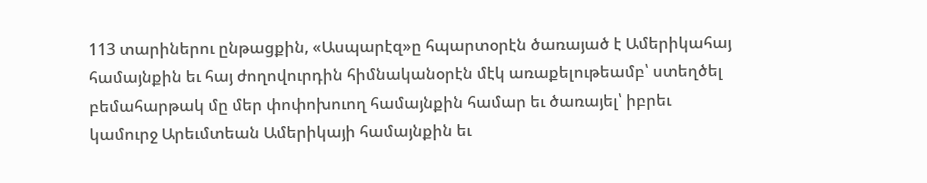113 տարիներու ընթացքին, «Ասպարէզ»ը հպարտօրէն ծառայած է Ամերիկահայ համայնքին եւ հայ ժողովուրդին հիմնականօրէն մէկ առաքելութեամբ՝ ստեղծել բեմահարթակ մը մեր փոփոխուող համայնքին համար եւ ծառայել՝ իբրեւ կամուրջ Արեւմտեան Ամերիկայի համայնքին եւ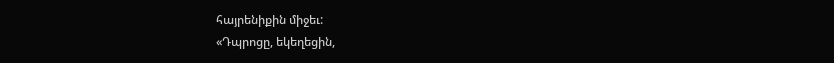հայրենիքին միջեւ:
«Դպրոցը, եկեղեցին,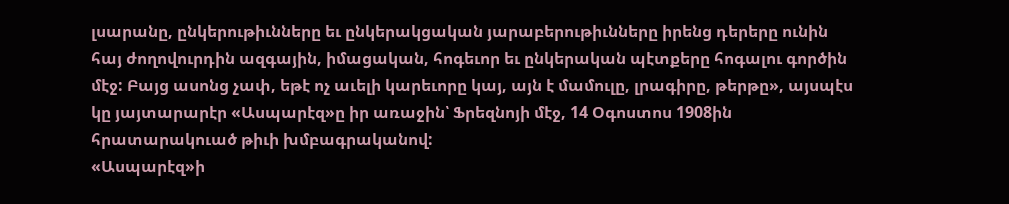լսարանը, ընկերութիւնները եւ ընկերակցական յարաբերութիւնները իրենց դերերը ունին հայ ժողովուրդին ազգային, իմացական, հոգեւոր եւ ընկերական պէտքերը հոգալու գործին մէջ: Բայց ասոնց չափ, եթէ ոչ աւելի կարեւորը կայ, այն է մամուլը, լրագիրը, թերթը», այսպէս կը յայտարարէր «Ասպարէզ»ը իր առաջին՝ Ֆրեզնոյի մէջ, 14 Օգոստոս 1908ին հրատարակուած թիւի խմբագրականով:
«Ասպարէզ»ի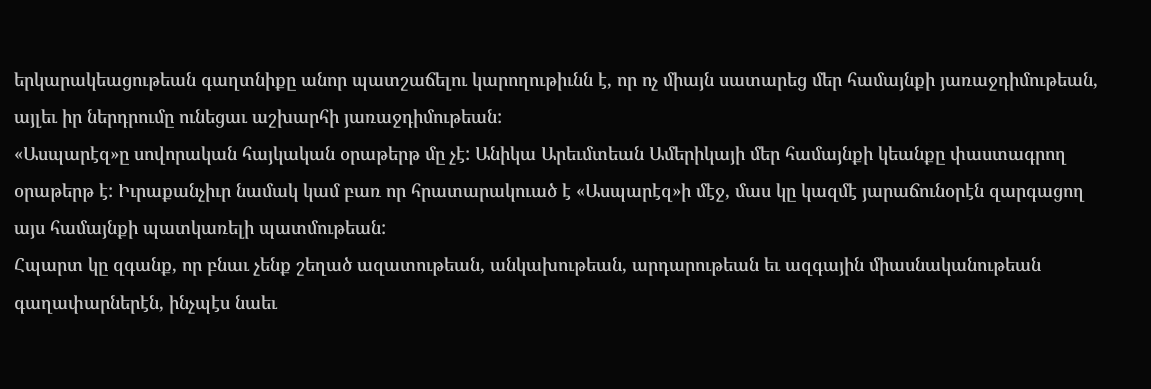երկարակեացութեան գաղտնիքը անոր պատշաճելու կարողութիւնն է, որ ոչ միայն սատարեց մեր համայնքի յառաջդիմութեան, այլեւ իր ներդրումը ունեցաւ աշխարհի յառաջդիմութեան:
«Ասպարէզ»ը սովորական հայկական օրաթերթ մը չէ: Անիկա Արեւմտեան Ամերիկայի մեր համայնքի կեանքը փաստագրող օրաթերթ է: Իւրաքանչիւր նամակ կամ բառ որ հրատարակուած է «Ասպարէզ»ի մէջ, մաս կը կազմէ յարաճունօրէն զարգացող այս համայնքի պատկառելի պատմութեան:
Հպարտ կը զգանք, որ բնաւ չենք շեղած ազատութեան, անկախութեան, արդարութեան եւ ազգային միասնականութեան գաղափարներէն, ինչպէս նաեւ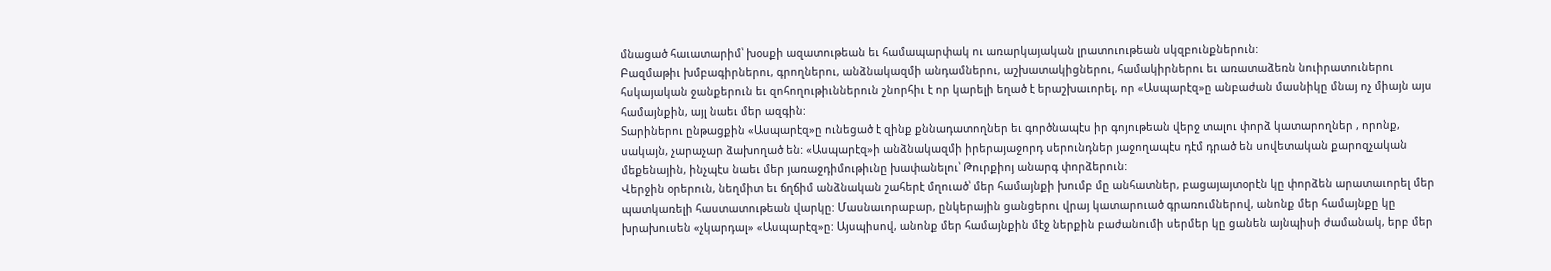մնացած հաւատարիմ՝ խօսքի ազատութեան եւ համապարփակ ու առարկայական լրատուութեան սկզբունքներուն:
Բազմաթիւ խմբագիրներու, գրողներու, անձնակազմի անդամներու, աշխատակիցներու, համակիրներու եւ առատաձեռն նուիրատուներու հսկայական ջանքերուն եւ զոհողութիւններուն շնորհիւ է որ կարելի եղած է երաշխաւորել, որ «Ասպարէզ»ը անբաժան մասնիկը մնայ ոչ միայն այս համայնքին, այլ նաեւ մեր ազգին:
Տարիներու ընթացքին «Ասպարէզ»ը ունեցած է զինք քննադատողներ եւ գործնապէս իր գոյութեան վերջ տալու փորձ կատարողներ , որոնք, սակայն, չարաչար ձախողած են: «Ասպարէզ»ի անձնակազմի իրերայաջորդ սերունդներ յաջողապէս դէմ դրած են սովետական քարոզչական մեքենային, ինչպէս նաեւ մեր յառաջդիմութիւնը խափանելու՝ Թուրքիոյ անարգ փորձերուն:
Վերջին օրերուն, նեղմիտ եւ ճղճիմ անձնական շահերէ մղուած՝ մեր համայնքի խումբ մը անհատներ, բացայայտօրէն կը փորձեն արատաւորել մեր պատկառելի հաստատութեան վարկը: Մասնաւորաբար, ընկերային ցանցերու վրայ կատարուած գրառումներով, անոնք մեր համայնքը կը խրախուսեն «չկարդալ» «Ասպարէզ»ը: Այսպիսով, անոնք մեր համայնքին մէջ ներքին բաժանումի սերմեր կը ցանեն այնպիսի ժամանակ, երբ մեր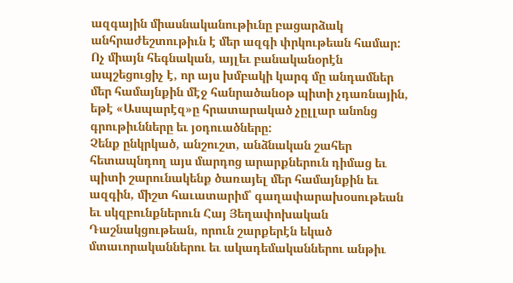ազգային միասնականութիւնը բացարձակ անհրաժեշտութիւն է մեր ազգի փրկութեան համար: Ոչ միայն հեգնական, այլեւ բանականօրէն ապշեցուցիչ է, որ այս խմբակի կարգ մը անդամներ մեր համայնքին մէջ հանրածանօթ պիտի չդառնային, եթէ «Ասպարէզ»ը հրատարակած չըլլար անոնց գրութիւնները եւ յօդուածները:
Չենք ընկրկած, անշուշտ, անձնական շահեր հետապնդող այս մարդոց արարքներուն դիմաց եւ պիտի շարունակենք ծառայել մեր համայնքին եւ ազգին, միշտ հաւատարիմ՝ գաղափարախօսութեան եւ սկզբունքներուն Հայ Յեղափոխական Դաշնակցութեան, որուն շարքերէն եկած մտաւորականներու եւ ակադեմականներու անթիւ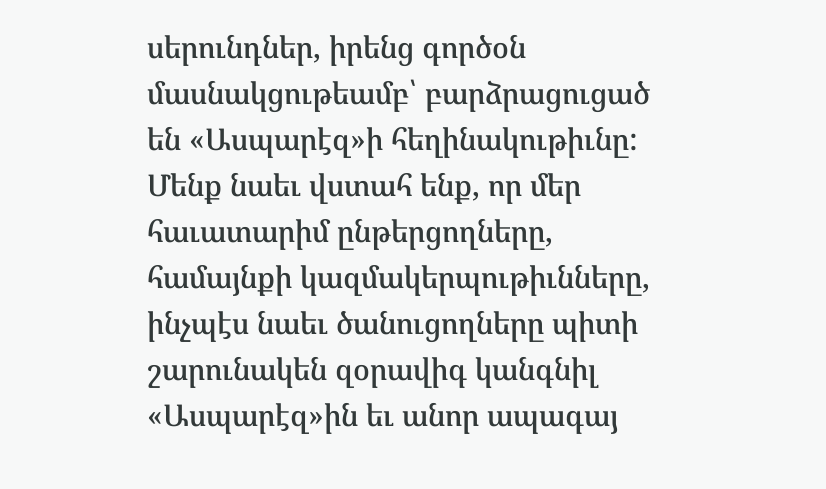սերունդներ, իրենց գործօն մասնակցութեամբ՝ բարձրացուցած են «Ասպարէզ»ի հեղինակութիւնը:
Մենք նաեւ վստահ ենք, որ մեր հաւատարիմ ընթերցողները, համայնքի կազմակերպութիւնները, ինչպէս նաեւ ծանուցողները պիտի շարունակեն զօրավիգ կանգնիլ «Ասպարէզ»ին եւ անոր ապագայ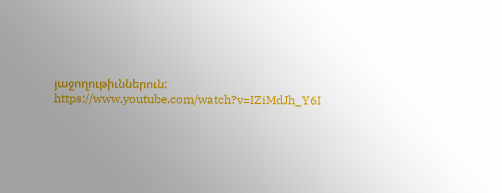յաջողութիւններուն:
https://www.youtube.com/watch?v=IZiMdJh_Y6I